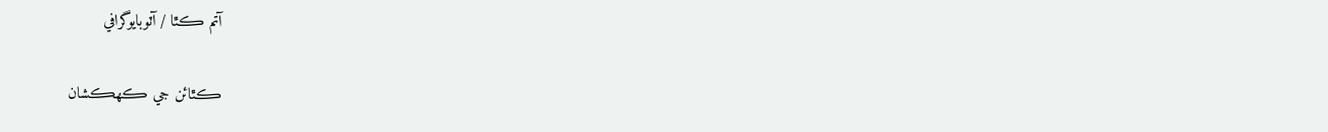آتم ڪٿا / آٽوبايوگرافي

ڪٿائن جي ڪھڪشان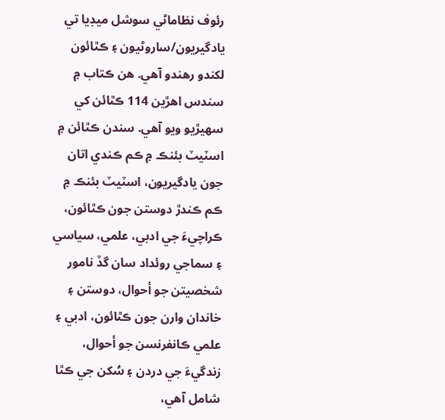رئوف نظاماڻي سوشل ميڊيا تي يادگيريون/ساروڻيون ۽ ڪٿائون لکندو رھندو آھي. ھن ڪتاب ۾ سندس اھڙين 114 ڪٿائن کي سھيڙيو ويو آھي. سندن ڪٿائن ۾ اسٽيٽ بئنڪ ۾ ڪم ڪندي اتان جون يادگيريون، اسٽيٽ بئنڪ ۾ ڪم ڪندڙ دوستن جون ڪٿائون، ڪراچيءَ جي ادبي، علمي، سياسي ۽ سماجي روئداد سان گڏ نامور شخصيتن جو أحوال، دوستن ۽ خاندان وارن جون ڪٿائون، ادبي ۽ علمي ڪانفرنسن جو أحوال، زندگيءَ جي دردن ۽ سُکن جي ڪٿا شامل آھي،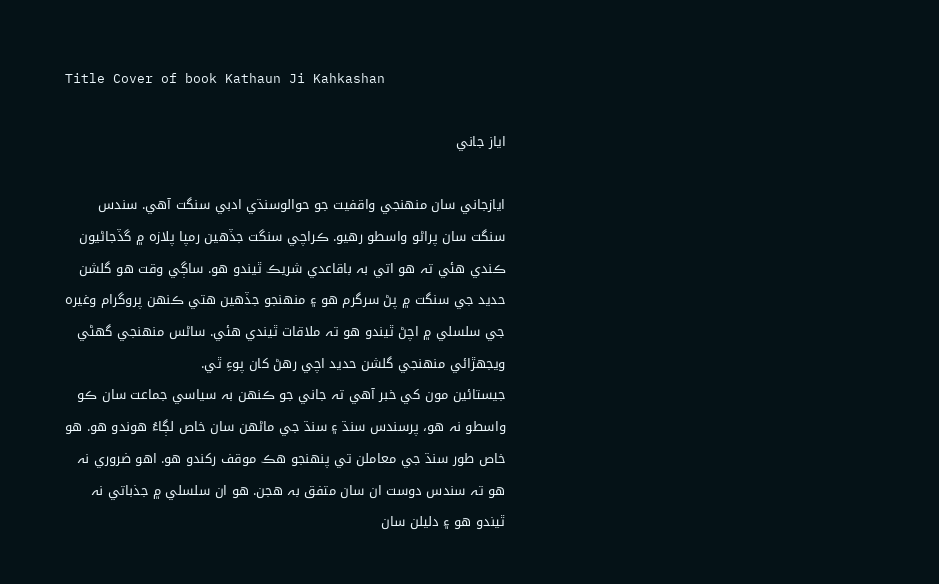Title Cover of book Kathaun Ji Kahkashan

اياز جاني

ايازجاني سان منھنجي واقفيت جو حوالوسنڌي ادبي سنگت آهي. سندس سنگت سان پراڻو واسطو رهيو. ڪراچي سنگت جڏهين رمپا پلازه ۾ گڏجاڻيون ڪندي هئي تہ هو اتي بہ باقاعدي شريڪ ٿيندو هو. ساڳي وقت هو گلشن حديد جي سنگت ۾ پڻ سرگرم هو ۽ منھنجو جڏهين هتي ڪنھن پروگرام وغيرہ جي سلسلي ۾ اچڻ ٿيندو هو تہ ملاقات ٿيندي هئي. ساڻس منھنجي گهڻي ويجهڙائي منھنجي گلشن حديد اچي رهڻ کان پوءِ ٿي.
جيستائين مون کي خبر آهي تہ جاني جو ڪنھن بہ سياسي جماعت سان ڪو واسطو نہ هو، پرسندس سنڌ ۽ سنڌ جي ماڻھن سان خاص لڳاءُ هوندو هو. هو خاص طور سنڌ جي معاملن تي پنھنجو هڪ موقف رکندو هو. اهو ضروري نہ هو تہ سندس دوست ان سان متفق بہ هجن. هو ان سلسلي ۾ جذباتي نہ ٿيندو هو ۽ دليلن سان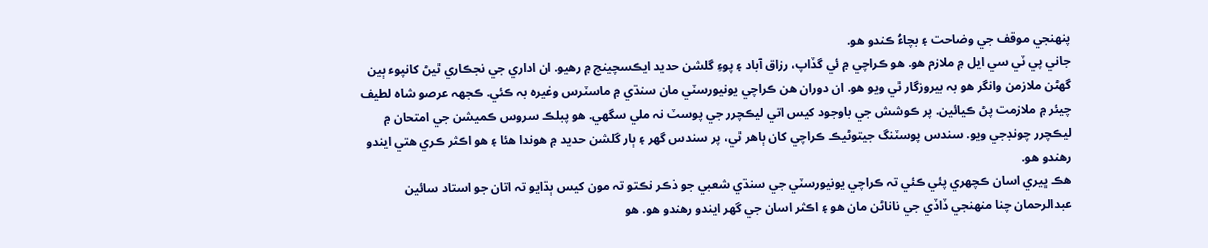پنھنجي موقف جي وضاحت ۽ بچاءُ ڪندو هو.
جاني پي ٽي سي ايل ۾ ملازم هو. هو ڪراچي ۾ ئي گڏاپ، رزاق آباد ۽ پوءِ گلشن حديد ايڪسچينج ۾ رهيو. ان اداري جي نجڪاري ٿيڻ کانپوء ٻين گهڻن ملازمن وانگر هو بہ بيروزگار ٿي ويو هو. ان دوران هن ڪراچي يونيورسٽي مان سنڌي ۾ ماسٽرس وغيرہ بہ ڪئي. ڪجهہ عرصو شاه لطيف چيئر ۾ ملازمت پڻ ڪيائين. پر ڪوشش جي باوجود کيس اتي ليڪچرر جي پوسٽ نہ ملي سگهي. هو پبلڪ سروس ڪميشن جي امتحان ۾ ليڪچرر چونڊجي ويو. سندس پوسٽنگ جيتوڻيڪ ڪراچي کان ٻاهر ٿي، پر سندس گهر ۽ ٻار گلشن حديد ۾ هوندا هئا ۽ هو اڪثر ڪري هتي ايندو رهندو هو.
هڪ ڀيري اسان ڪچھري پئي ڪئي تہ ڪراچي يونيورسٽي جي سنڌي شعبي جو ذڪر نڪتو تہ مون کيس ٻڌايو تہ اتان جو استاد سائين عبدالرحمان چنا منھنجي ڏاڏي جي ناناڻن مان هو ۽ اڪثر اسان جي گهر ايندو رهندو هو. هو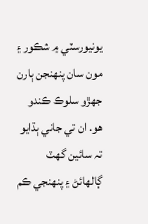يونيورسٽي ۾ شڪور ۽ مون سان پنھنجن ٻارن جهڙو سلوڪ ڪندو هو. ان تي جاني ٻڌايو تہ سائين گهٽ ڳالھائڻ ۽ پنھنجي ڪم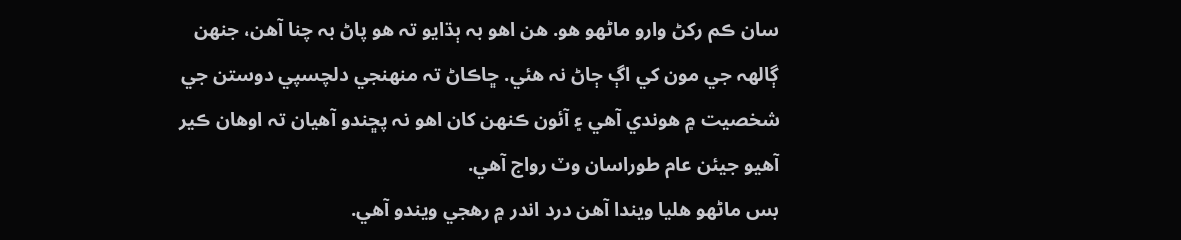سان ڪم رکڻ وارو ماڻھو هو. هن اهو بہ ٻڌايو تہ هو پاڻ بہ چنا آهن، جنھن ڳالھہ جي مون کي اڳ ڄاڻ نہ هئي. ڇاڪاڻ تہ منھنجي دلچسپي دوستن جي شخصيت ۾ هوندي آهي ۽ آئون ڪنھن کان اهو نہ پڇندو آهيان تہ اوهان ڪير آهيو جيئن عام طوراسان وٽ رواج آهي.
بس ماڻھو هليا ويندا آهن درد اندر ۾ رهجي ويندو آهي.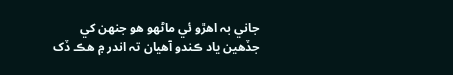جاني بہ اهڙو ئي ماڻھو هو جنھن کي جڏهين ياد ڪندو آهيان تہ اندر ۾ هڪ ڏک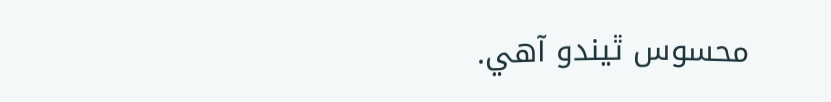محسوس ٿيندو آهي.